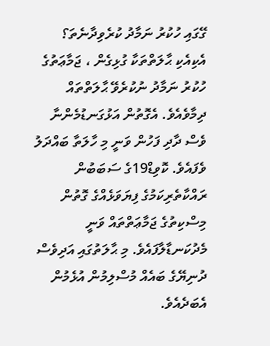ގޭގައި ހުކުރު ނަމާދު ކުރެވިދާނެތަ؟
އެކިއެކި ޙާލަތްތަކާ ގުޅިގެން ، ޖަމާޢަތުގެ ހުކުރު ނަމާދު ނުކުރެވޭ ޙާލަތްތައް ދިމާވެއެވެ. އެގޮތުން އަޅުގަނޑުމެންނާ ވެސް ދާދި ފަހުން ވަނީ މި ހާލަތާ ބައްދަލު ވެފައެވެ. ކޮވިޑް19ގެ ސަބަބުން ރައްކާތެރިކަމުގެ ފިޔަވަޅެއްގެ ގޮތުން މިސްކިތުގެ ޖަމާޢަތްތައް ވަނީ މެދުކަނޑާލާފައެވެ. މި ޙާލަތުގައި އަދިވެސް ދުނިޔޭގެ ބައެއް މުސްލިމުން އުޅެމުން އެބަދެއެވެ.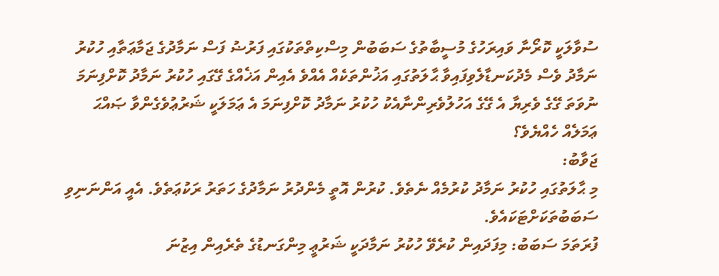ސުވާލަކީ ކޮރޯނާ ވައިރަހުގެ މުސީބާތުގެ ސަބަބުން މިސްކިތްތަކުގައި ފަރުޟު ފަސް ނަމާދުގެ ޖަމާޢަތާއި ހުކުރު ނަމާދު ވެސް މެދުކަނޑާލެވިފައިވާ ޙާލަތުގައި އަޚުންތަކެއް އެއްވެ އެއިން އަޚެއްގެ ގޭގައި ހުކުރު ނަމާދު ކޮށްފިނަމަ ނުވަތަ ގޭގެ ވެރިޔާ އެ ގޭގެ އަހުލުވެރިންނާއެކު ހުކުރު ނަމާދު ކޮށްފިނަމަ އެ ޢަމަލަކީ ޝަރުޢުވެގެންވާ ޞައްޙަ ޢަމަލެއް ހެއްޔެވެ؟
ޖަވާބު:
މި ޙާލަތުގައި ހުކުރު ނަމާދު ކުރުމެއް ނެތެވެ. ކުރުން އޮތީ މެންދުރު ނަމާދުގެ ހަތަރު ރަކުޢަތެވެ. އެއީ އަންނަނިވި ސަބަބުތަކަށްޓަކައެވެ.
ފުރަތަމަ ސަބަބު: މިފަދައިން ކުރެވޭ ހުކުރު ނަމާދަކީ ޝަރުޢީ މިންގަނޑުގެ ތެރެއިން އިޒުނަ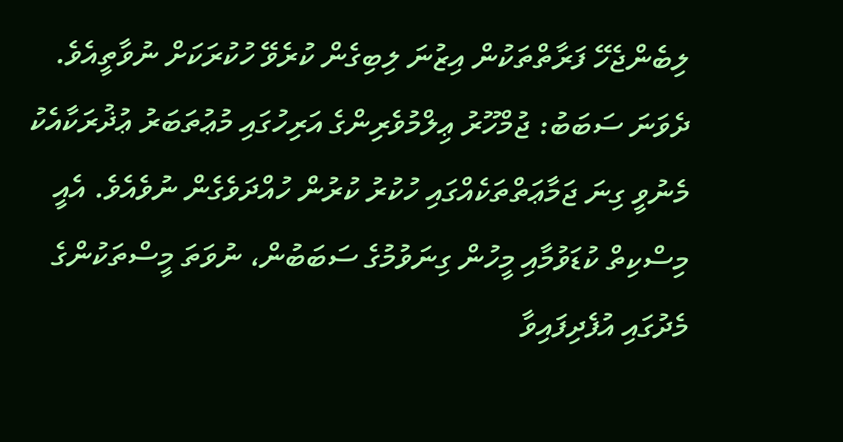ލިބެންޖެހޭ ފަރާތްތަކުން އިޒުނަ ލިބިގެން ކުރެވޭ ހުކުރަކަށް ނުވާތީއެވެ.
ދެވަނަ ސަބަބު: ޖުމްހޫރު ޢިލްމުވެރިންގެ އަރިހުގައި މުޢުތަބަރު ޢުޛުރަކާއެކު މެނުވީ ގިނަ ޖަމާޢަތްތަކެއްގައި ހުކުރު ކުރުން ހުއްދަވެގެން ނުވެއެވެ. އެއީ މިސްކިތް ކުޑަވުމާއި މީހުން ގިނަވުމުގެ ސަބަބުން، ނުވަތަ މީސްތަކުންގެ މެދުގައި އުފެދިފައިވާ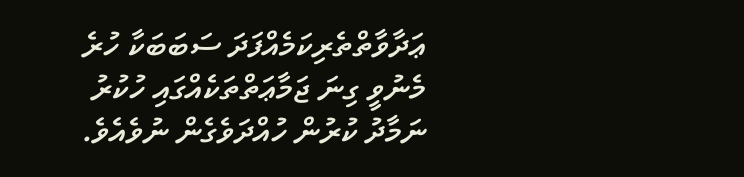ޢަދާވާތްތެރިކަމެއްފަދަ ސަބަބަކާ ހުރެ މެނުވީ ގިނަ ޖަމާޢަތްތަކެއްގައި ހުކުރު ނަމާދު ކުރުން ހުއްދަވެގެން ނުވެއެވެ.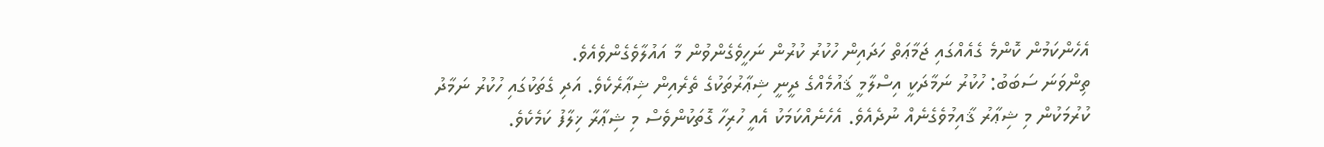އެހެންކަމުން ކޮންމެ ގެއެއްގައި ޖަމާޢަތް ހަދައިން ހުކުރު ކުރުން ނަހީވެގެންވުން މާ އައުލާވެގެންވެއެވެ.
ތިންވަނަ ސަބަބު: ހުކުރު ނަމާދަކީ އިސްލާމީ ޤައުމެއްގެ ދީނީ ޝިޢާރުތަކުގެ ތެރެއިން ޝިޢާރެކެވެ. އަދި ގެތަކުގައި ހުކުރު ނަމާދު ކުރުމަކުން މި ޝިޢާރު ޤާއިމުވެގެނެއް ނުދެއެވެ. އެހެނެއްކަމަކު އެއީ ހުރިހާ ގޮތަކުންވެސް މި ޝިޢާރާ ޚިލާފު ކަމެކެވެ.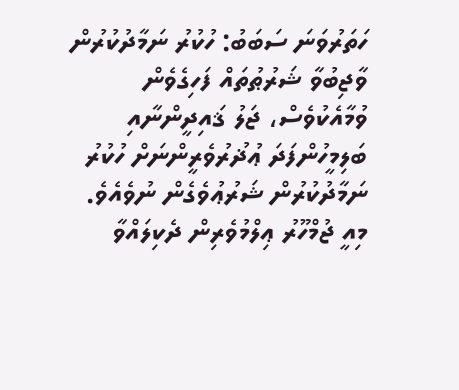ހަތަރުވަނަ ސަބަބު: ހުކުރު ނަމާދުކުރުން ވާޖިބުވާ ޝަރުޠުތައް ފަހިގެވެން ވުމާއެކުވެސް، ޖަލު ޤައިދީންނާއި ބަލިމީހުންފަދަ ޢުޛުރުވެރީންނަށް ހުކުރު ނަމާދުކުރުން ޝަރުޢުވެގެން ނުވެއެވެ. މިއީ ޖުމްހޫރު ޢިލްމުވެރިން ދެކިލައްވާ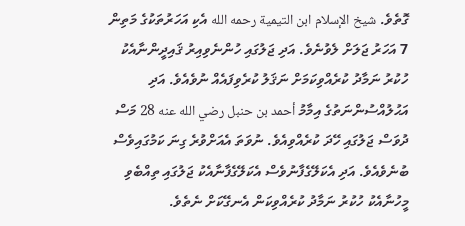ގޮތެވެ. شيخ الإسلام ابن التيمية رحمه الله އެކި އަހަރުތަކުގެ މަތިން 7 އަހަރު ޖަލަށް ލެވުނެވެ. އަދި ޖަލުގައި ހުންނެވިއިރު ޤައިދީންނާއެކު ހުކުރު ނަމާދު ކުރެއްވިކަމަށް ނަޤަލު ކުރެވިފައެއް ނުވެއެވެ. އަދި އަޙުލުއްސުންނަތުގެ އިމާމު أحمد بن حنبل رضي الله عنه 28 މަސް ދުވަސް ޖަލުގައި ހޭދަ ކުރެއްވިއެވެ. ނުވަތަ އެއަށްވުރެ ގިނަ ކަމުގައިވެސް ބުނެވެއެވެ. އަދި އެކަލޭގެފާނުވެސް އެކަލޭގެފާނާއެކު ޖަލުގައި ތިއްބެވި މީހުނާއެކު ހުކުރު ނަމާދު ކުރެއްވިކަން އެނގޭކަށް ނެތެވެ.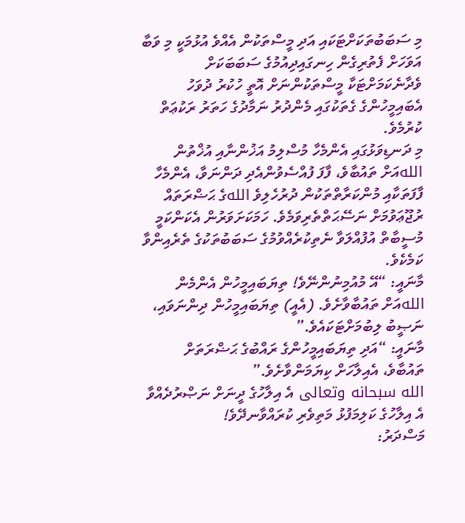މި ސަބަބުތަކަށްޓަކައި އަދި މީސްތަކުން އެއްވެ އުޅުމަކީ މި ވަބާ އަވަހަށް ފެތުރިގެން ހިނގައިދިއުމުގެ ސަބަބަކަށް ވެދާނެކަމަށްޓަކާ މީސްތަކުންނަށް އޮތީ ހުކުރު ދުވަހު އެބައިމީހުންގެ ގެތަކުގައި މެންދުރު ނަމާދުގެ ހަތަރު ރަކުޢަތް ކުރުމެވެ.
މި ދަނޑިވަޅުގައި އެންމެހާ މުސްލިމު އަޚުންނާއި އުޚްތުން اللهއަށް ތައުބާވެ، ފާފަ ފުއްސެވުންއެދި ދަންނަވާ، އެންމެހާ ފާފަތަކާއި މުންކަރާތްތަކުން ދުރުހެލިވެ اللهގެ ޙަޟްރަތައް ރުޖޫޢަވުމަށް ނަސޭޙަތްތެރިވަމެވެ. ހަމަކަށަވަރުން އެކަންކަމީ މުސީބާތް އުފުއްލަވާ ނެތިކުރެއްވުމުގެ ސަބަބުތަކުގެ ތެރެއިންވާ ކަމެކެވެ.
މާނައީ: “އޭ މުއުމިނުންނޭވެ! ތިޔަބައިމީހުން އެންމެން اللهއަށް ތައުބާވާށެވެ. (އެއީ) ތިޔަބައިމީހުން ދިންނަވައި، ނަޞީބު ލިބުމަށްޓަކައެވެ.”
މާނައީ: “އަދި ތިޔަބައިމީހުންގެ ރައްބުގެ ޙަޟްރަތަށް ތައުބާވެ، އެއިލާހަށް ކިޔަމަންވާށެވެ.”
الله سبحانه وتعالى އެ އިލާހުގެ ދީނަށް ނަޞްރުދެއްވާ އެ އިލާހުގެ ކަލިމަފުޅު މަތިވެރި ކުރައްވާނދޭވެ!
މަސްދަރު: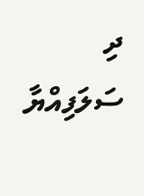ދި ސަލަފިއްޔާ